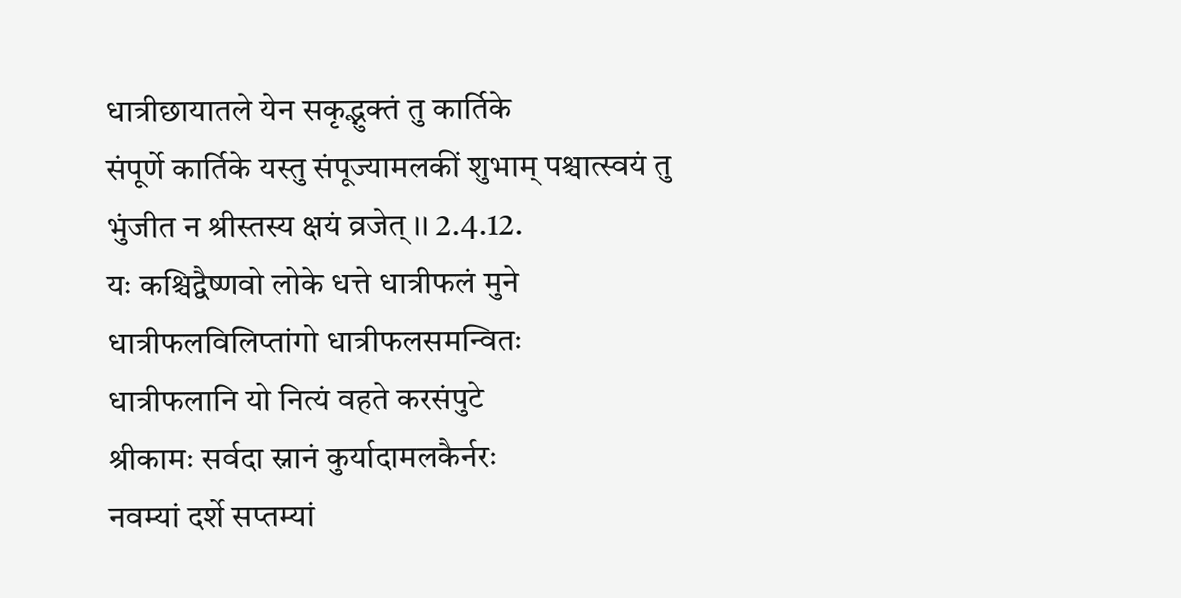धात्रीछायातले येन सकृद्भुक्तं तु कार्तिके
संपूर्णे कार्तिके यस्तु संपूज्यामलकीं शुभाम् पश्चात्स्वयं तु भुंजीत न श्रीस्तस्य क्षयं व्रजेत् ।। 2.4.12.
यः कश्चिद्वैष्णवो लोके धत्ते धात्रीफलं मुने
धात्रीफलविलिप्तांगो धात्रीफलसमन्वितः
धात्रीफलानि यो नित्यं वहते करसंपुटे
श्रीकामः सर्वदा स्नानं कुर्यादामलकैर्नरः
नवम्यां दर्शे सप्तम्यां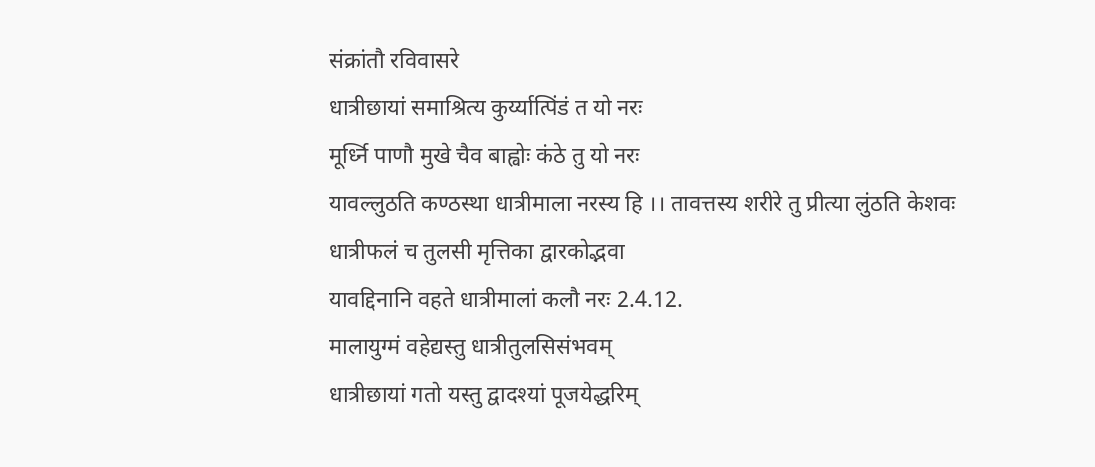संक्रांतौ रविवासरे
धात्रीछायां समाश्रित्य कुर्य्यात्पिंडं त यो नरः
मूर्ध्नि पाणौ मुखे चैव बाह्वोः कंठे तु यो नरः
यावल्लुठति कण्ठस्था धात्रीमाला नरस्य हि ।। तावत्तस्य शरीरे तु प्रीत्या लुंठति केशवः
धात्रीफलं च तुलसी मृत्तिका द्वारकोद्भवा
यावद्दिनानि वहते धात्रीमालां कलौ नरः 2.4.12.
मालायुग्मं वहेद्यस्तु धात्रीतुलसिसंभवम्
धात्रीछायां गतो यस्तु द्वादश्यां पूजयेद्धरिम्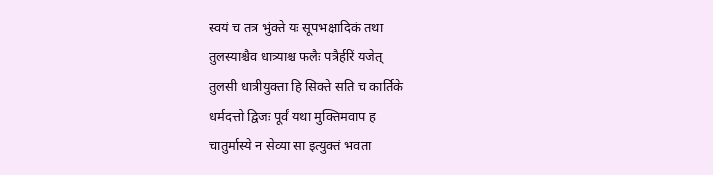स्वयं च तत्र भुंक्ते यः सूपभक्षादिकं तथा
तुलस्याश्चैव धात्र्याश्च फलैः पत्रैर्हरिं यजेत्
तुलसी धात्रीयुक्ता हि सिक्ते सति च कार्तिके
धर्मदत्तो द्विजः पूर्वं यथा मुक्तिमवाप ह
चातुर्मास्ये न सेव्या सा इत्युक्तं भवता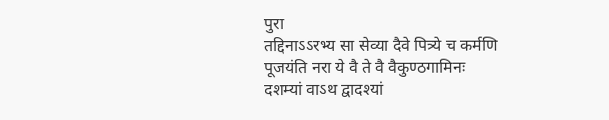पुरा
तद्दिनाऽऽरभ्य सा सेव्या दैवे पित्र्ये च कर्मणि
पूजयंति नरा ये वै ते वै वैकुण्ठगामिनः
दशम्यां वाऽथ द्वादश्यां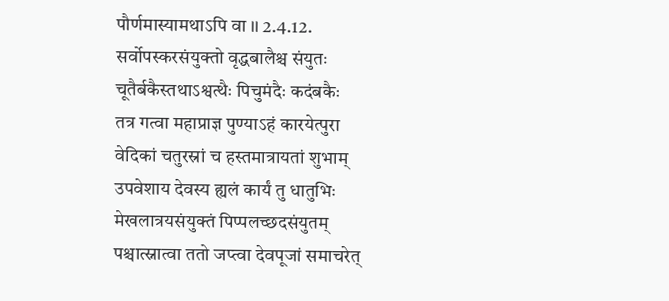पौर्णमास्यामथाऽपि वा ।। 2.4.12.
सर्वोपस्करसंयुक्तो वृद्धबालैश्च संयुतः
चूतैर्बकैस्तथाऽश्वत्थैः पिचुमंदैः कदंबकैः
तत्र गत्वा महाप्राज्ञ पुण्याऽहं कारयेत्पुरा
वेदिकां चतुरस्रां च हस्तमात्रायतां शुभाम्
उपवेशाय देवस्य ह्यलं कार्यं तु धातुभिः
मेखलात्रयसंयुक्तं पिप्पलच्छदसंयुतम्
पश्चात्स्नात्वा ततो जप्त्वा देवपूजां समाचरेत्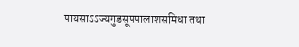पायसाऽऽज्यगुडसूपपालाशसमिधा तथा